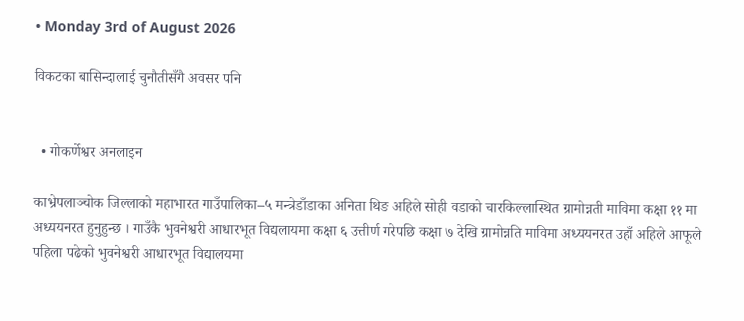• Monday 3rd of August 2026

विकटका बासिन्दालाई चुनौतीसँगै अवसर पनि


  • गोकर्णेश्वर अनलाइन

काभ्रेपलाञ्चोक जिल्लाको महाभारत गाउँपालिका–५ मन्त्रेडाँडाका अनिता थिङ अहिले सोही वडाको चारकिल्लास्थित ग्रामोन्नती माविमा कक्षा ११ मा अध्ययनरत हुनुहुन्छ । गाउँकै भुवनेश्वरी आधारभूत विद्यलायमा कक्षा ६ उत्तीर्ण गरेपछि कक्षा ७ देखि ग्रामोन्नति माविमा अध्ययनरत उहाँ अहिले आफूले पहिला पढेको भुवनेश्वरी आधारभूत विद्यालयमा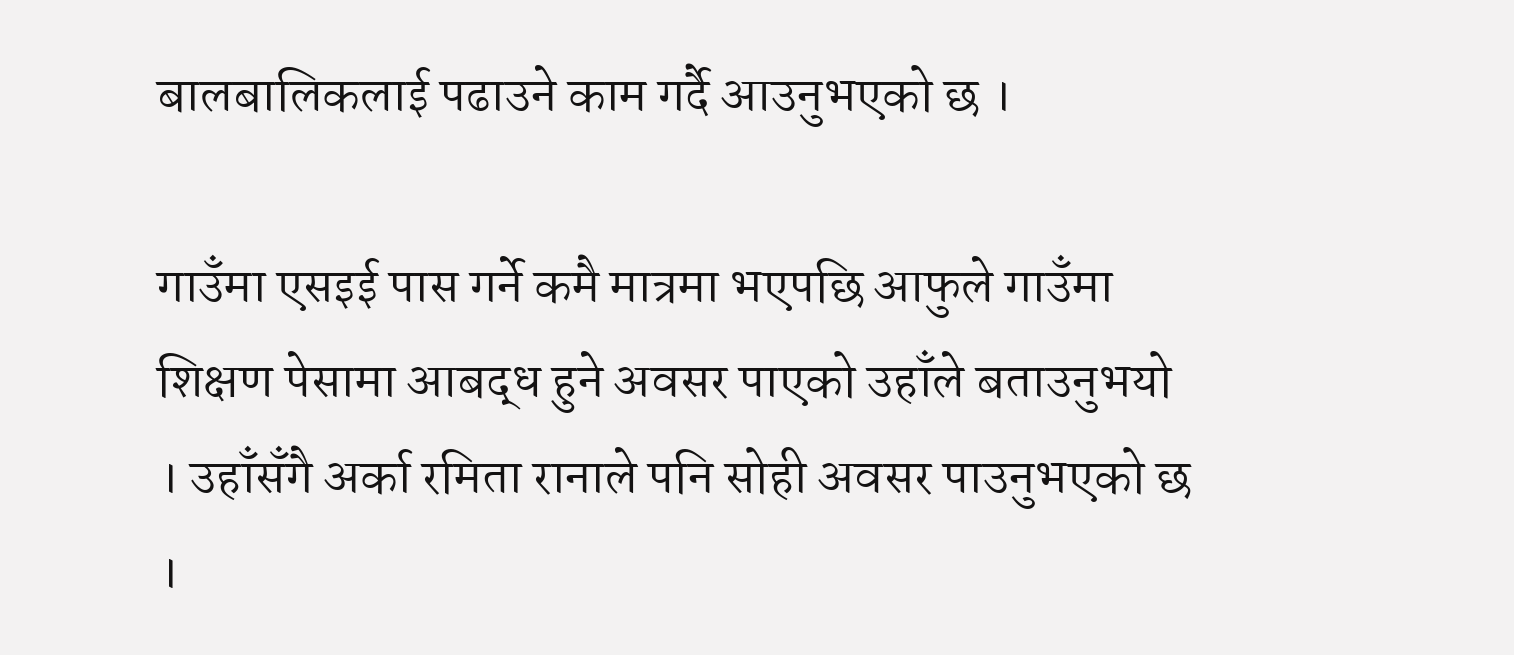बालबालिकलाई पढाउने काम गर्दै आउनुभएको छ ।

गाउँमा एसइई पास गर्ने कमै मात्रमा भएपछि आफुले गाउँमा शिक्षण पेसामा आबद्ध हुने अवसर पाएको उहाँले बताउनुभयो । उहाँसँगै अर्का रमिता रानाले पनि सोही अवसर पाउनुभएको छ ।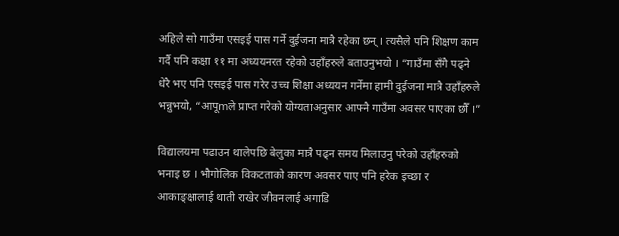अहिले सो गाउँमा एसइई पास गर्ने दुईजना मात्रै रहेका छन् । त्यसैले पनि शिक्षण काम गर्दै पनि कक्षा ११ मा अध्ययनरत रहेको उहाँहरुले बताउनुभयो । “गाउँमा सँगै पढ्ने धेरै भए पनि एसइई पास गरेर उच्च शिक्षा अध्ययन गर्नेमा हामी दुईजना मात्रै उहाँहरुले भन्नुभयो, “आपूmले प्राप्त गरेको योग्यताअनुसार आफ्नै गाउँमा अवसर पाएका छौँ ।”

विद्यालयमा पढाउन थालेपछि बेलुका मात्रै पढ्न समय मिलाउनु परेको उहाँहरुको भनाइ छ । भौगोलिक विकटताको कारण अवसर पाए पनि हरेक इच्छा र आकाङ्क्षालाई थाती राखेर जीवनलाई अगाडि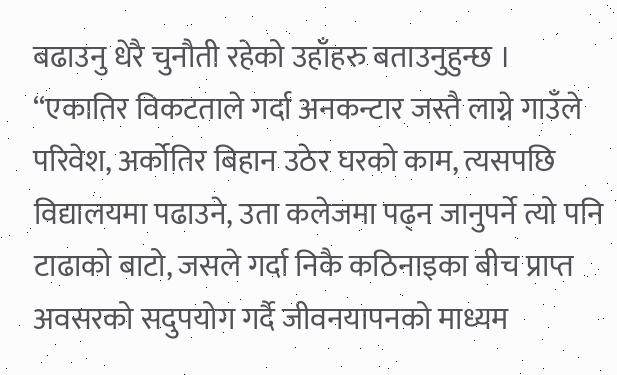बढाउनु धेरै चुनौती रहेको उहाँहरु बताउनुहुन्छ । “एकातिर विकटताले गर्दा अनकन्टार जस्तै लाग्ने गाउँले परिवेश, अर्कोतिर बिहान उठेर घरको काम, त्यसपछि विद्यालयमा पढाउने, उता कलेजमा पढ्न जानुपर्ने त्यो पनि टाढाको बाटो, जसले गर्दा निकै कठिनाइका बीच प्राप्त अवसरको सदुपयोग गर्दै जीवनयापनको माध्यम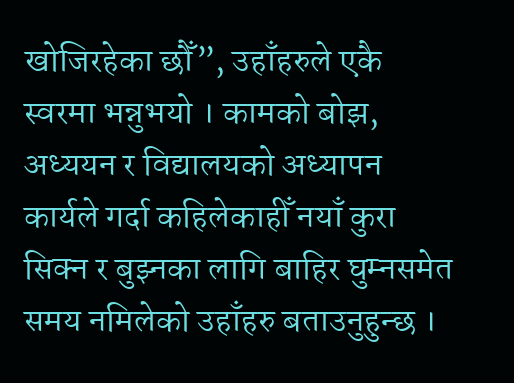खोजिरहेका छौँ”, उहाँहरुले एकै स्वरमा भन्नुभयो । कामको बोझ, अध्ययन र विद्यालयको अध्यापन कार्यले गर्दा कहिलेकाहीँ नयाँ कुरा सिक्न र बुझ्नका लागि बाहिर घुम्नसमेत समय नमिलेको उहाँहरु बताउनुहुन्छ ।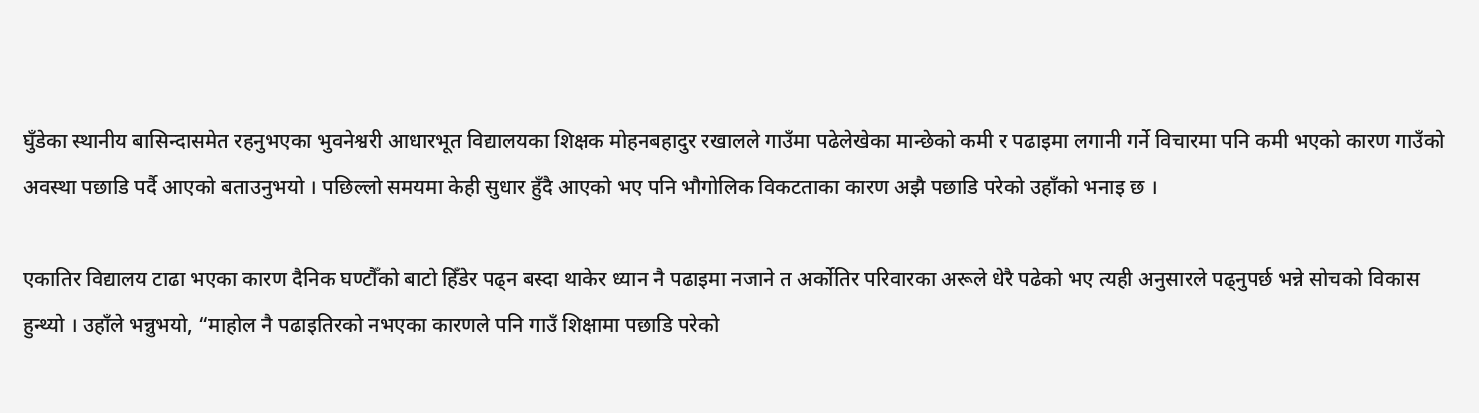घुँडेका स्थानीय बासिन्दासमेत रहनुभएका भुवनेश्वरी आधारभूत विद्यालयका शिक्षक मोहनबहादुर रखालले गाउँमा पढेलेखेका मान्छेको कमी र पढाइमा लगानी गर्ने विचारमा पनि कमी भएको कारण गाउँको अवस्था पछाडि पर्दै आएको बताउनुभयो । पछिल्लो समयमा केही सुधार हुँदै आएको भए पनि भौगोलिक विकटताका कारण अझै पछाडि परेको उहाँको भनाइ छ ।

एकातिर विद्यालय टाढा भएका कारण दैनिक घण्टौँको बाटो हिँडेर पढ्न बस्दा थाकेर ध्यान नै पढाइमा नजाने त अर्कोतिर परिवारका अरूले धेरै पढेको भए त्यही अनुसारले पढ्नुपर्छ भन्ने सोचको विकास हुन्थ्यो । उहाँले भन्नुभयो, “माहोल नै पढाइतिरको नभएका कारणले पनि गाउँ शिक्षामा पछाडि परेको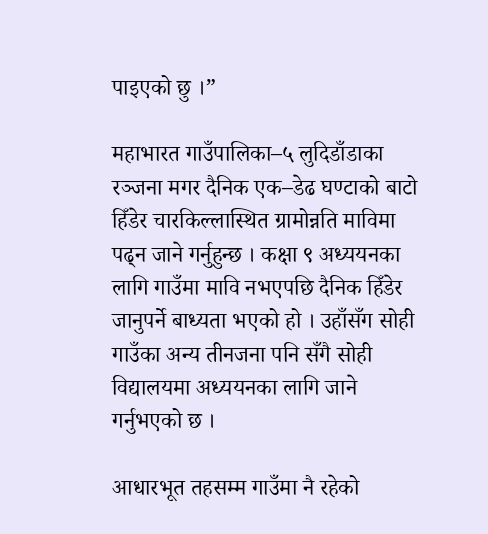पाइएको छु ।”

महाभारत गाउँपालिका–५ लुदिडाँडाका रञ्जना मगर दैनिक एक–डेढ घण्टाको बाटो हिँडेर चारकिल्लास्थित ग्रामोन्नति माविमा पढ्न जाने गर्नुहुन्छ । कक्षा ९ अध्ययनका लागि गाउँमा मावि नभएपछि दैनिक हिँडेर जानुपर्ने बाध्यता भएको हो । उहाँसँग सोही गाउँका अन्य तीनजना पनि सँगै सोही विद्यालयमा अध्ययनका लागि जाने गर्नुभएको छ ।

आधारभूत तहसम्म गाउँमा नै रहेको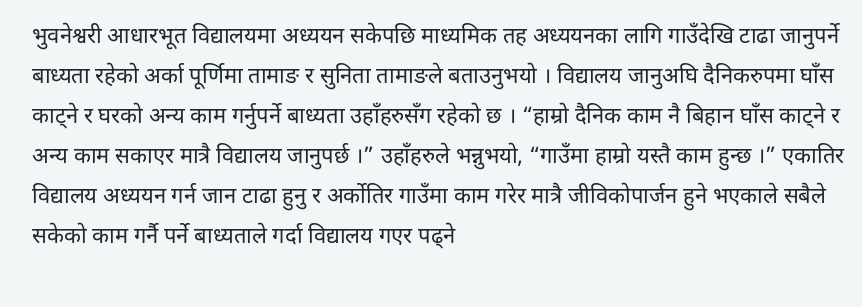भुवनेश्वरी आधारभूत विद्यालयमा अध्ययन सकेपछि माध्यमिक तह अध्ययनका लागि गाउँदेखि टाढा जानुपर्ने बाध्यता रहेको अर्का पूर्णिमा तामाङ र सुनिता तामाङले बताउनुभयो । विद्यालय जानुअघि दैनिकरुपमा घाँस काट्ने र घरको अन्य काम गर्नुपर्ने बाध्यता उहाँहरुसँग रहेको छ । “हाम्रो दैनिक काम नै बिहान घाँस काट्ने र अन्य काम सकाएर मात्रै विद्यालय जानुपर्छ ।” उहाँहरुले भन्नुभयो, “गाउँमा हाम्रो यस्तै काम हुन्छ ।” एकातिर विद्यालय अध्ययन गर्न जान टाढा हुनु र अर्कोतिर गाउँमा काम गरेर मात्रै जीविकोपार्जन हुने भएकाले सबैले सकेको काम गर्नै पर्ने बाध्यताले गर्दा विद्यालय गएर पढ्ने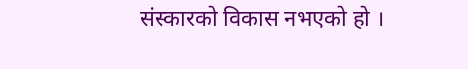संस्कारको विकास नभएको हो ।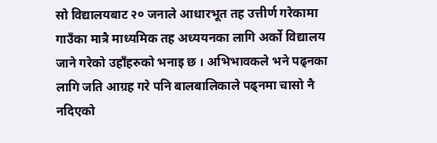सो विद्यालयबाट २० जनाले आधारभूत तह उत्तीर्ण गरेकामा गाउँका मात्रै माध्यमिक तह अध्ययनका लागि अर्को विद्यालय जाने गरेको उहाँहरुको भनाइ छ । अभिभावकले भने पढ्नका लागि जति आग्रह गरे पनि बालबालिकाले पढ्नमा चासो नै नदिएको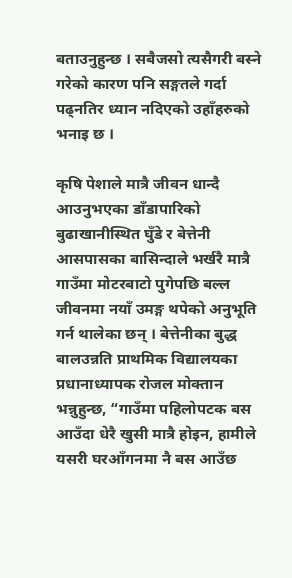बताउनुहुन्छ । सबैजसो त्यसैगरी बस्ने गरेको कारण पनि सङ्गतले गर्दा पढ्नतिर ध्यान नदिएको उहाँहरुको भनाइ छ ।

कृषि पेशाले मात्रै जीवन धान्दै आउनुभएका डाँडापारिको बुढाखानीस्थित घुँडे र बेत्तेनी आसपासका बासिन्दाले भर्खरै मात्रै गाउँमा मोटरबाटो पुगेपछि बल्ल जीवनमा नयाँ उमङ्ग थपेको अनुभूति गर्न थालेका छन् । बेत्तेनीका बुद्ध बालउन्नति प्राथमिक विद्यालयका प्रधानाध्यापक रोजल मोक्तान भन्नुहुन्छ, “गाउँमा पहिलोपटक बस आउँदा धेरै खुसी मात्रै होइन, हामीले यसरी घरआँगनमा नै बस आउँछ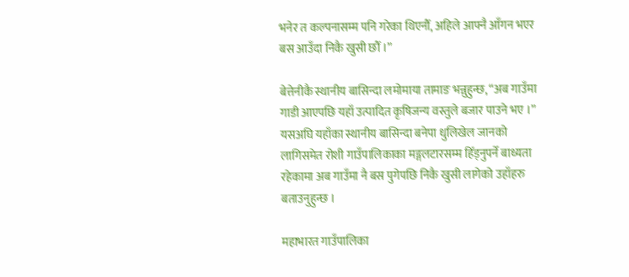भनेर त कल्पनासम्म पनि गरेका थिएनौँ, अहिले आफ्नै आँगन भएर बस आउँदा निकै खुसी छौँ ।”

बेत्तेनीकै स्थानीय बासिन्दा लमोमाया तामाङ भन्नुहुन्छ, “अब गाउँमा गाडी आएपछि यहाँ उत्पादित कृषिजन्य वस्तुले बजार पाउने भए ।” यसअघि यहाँका स्थानीय बासिन्दा बनेपा धुलिखेल जानको लागिसमेत रोशी गाउँपालिकाका मङ्गलटारसम्म हिँड्नुपर्ने बाध्यता रहेकामा अब गाउँमा नै बस पुगेपछि निकै खुसी लागेको उहाँहरु बताउनुहुन्छ ।

महाभारत गाउँपालिका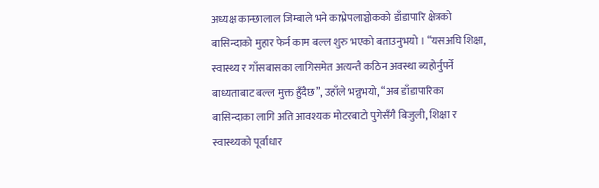अध्यक्ष कान्छालाल जिम्बाले भने काभ्रेपलाञ्चोकको डाँडापारि क्षेत्रको बासिन्दाको मुहार फेर्न काम बल्ल शुरु भएको बताउनुभयो । “यसअघि शिक्षा, स्वास्थ्य र गाँसबासका लागिसमेत अत्यन्तै कठिन अवस्था ब्यहोर्नुपर्ने बाध्यताबाट बल्ल मुक्त हुँदैछ”, उहाँले भन्नुभयो, “अब डाँडापारिका बासिन्दाका लागि अति आवश्यक मोटरबाटो पुगेसँगै बिजुली, शिक्षा र स्वास्थ्यको पूर्वाधार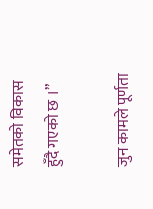समेतको विकास हुँदै गएको छ ।”

जुन कामले पूर्णता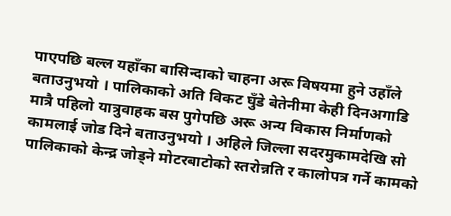पाएपछि बल्ल यहाँका बासिन्दाको चाहना अरू विषयमा हुने उहाँले बताउनुभयो । पालिकाको अति विकट घुँडे बेतेनीमा केही दिनअगाडि मात्रै पहिलो यात्रुवाहक बस पुगेपछि अरू अन्य विकास निर्माणको कामलाई जोड दिने बताउनुभयो । अहिले जिल्ला सदरमुकामदेखि सो पालिकाको केन्द्र जोड्ने मोटरबाटोको स्तरोन्नति र कालोपत्र गर्ने कामको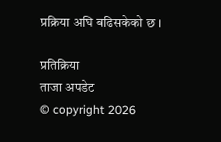प्रक्रिया अघि बढिसकेको छ ।

प्रतिक्रिया
ताजा अपडेट
© copyright 2026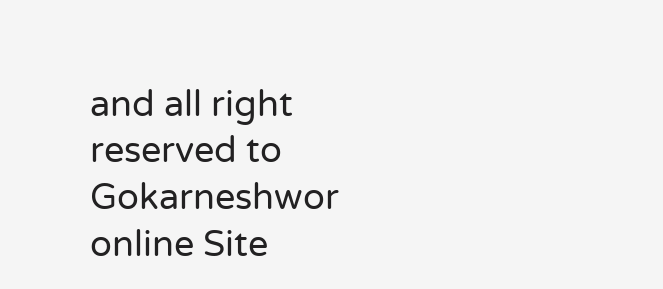and all right reserved to Gokarneshwor online Site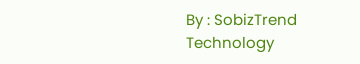By : SobizTrend Technology